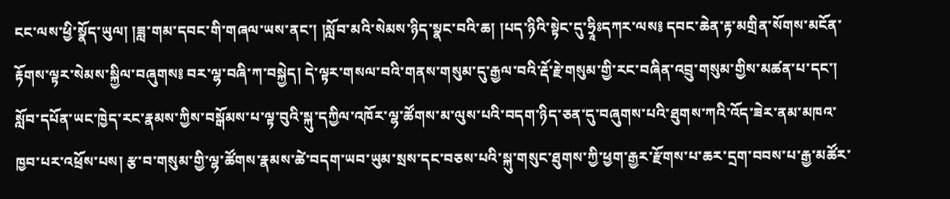ངང་ལས་ཕྱི་སྣོད་ཡུལ། །ཟླ་གམ་དབང་གི་གཞལ་ཡས་ནང་། །སློབ་མའི་སེམས་ཉིད་སྣང་བའི་ཆ། །པད་ཉིའི་སྟེང་དུ་ཧྲཱིཿདཀར་ལས༔ དབང་ཆེན་རྟ་མགྲིན་སོགས་མངོན་རྟོགས་ལྟར་སེམས་སྐྱིལ་བཞུགས༔ བར་ལྷ་བཞི་ཀ་བསྐྱེད། དེ་ལྟར་གསལ་བའི་གནས་གསུམ་དུ་རྒྱལ་བའི་རྡོ་རྗེ་གསུམ་གྱི་རང་བཞིན་འབྲུ་གསུམ་གྱིས་མཚན་པ་དང་། སློབ་དཔོན་ཡང་ཁྱེད་རང་རྣམས་ཀྱིས་བསྒོམས་པ་ལྟ་བུའི་སྐུ་དཀྱིལ་འཁོར་ལྷ་ཚོགས་མ་ལུས་པའི་བདག་ཉིད་ཅན་དུ་བཞུགས་པའི་ཐུགས་ཀའི་འོད་ཟེར་ནམ་མཁའ་ཁྱབ་པར་འཕྲོས་པས། རྩ་བ་གསུམ་གྱི་ལྷ་ཚོགས་རྣམས་ཚེ་བདག་ཡབ་ཡུམ་སྲས་དང་བཅས་པའི་སྐུ་གསུང་ཐུགས་ཀྱི་ཕྱག་རྒྱར་རྫོགས་པ་ཆར་དྲག་བབས་པ་རྒྱ་མཚོར་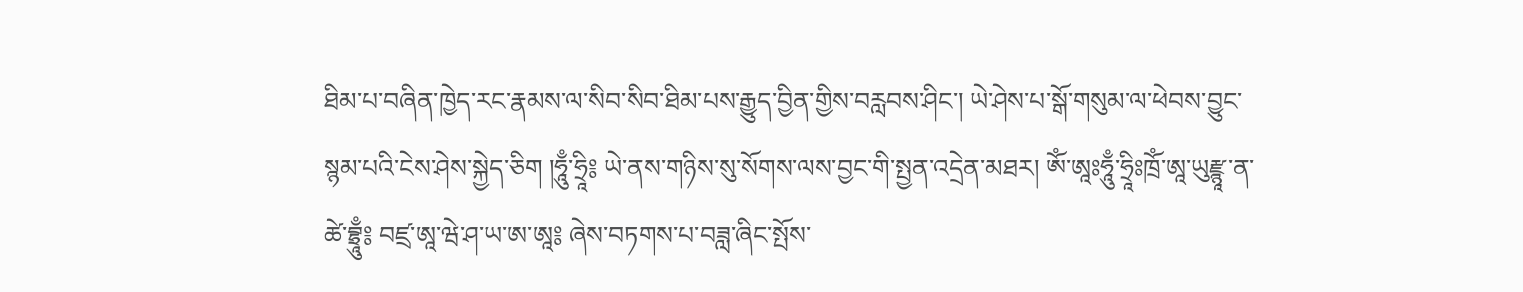ཐིམ་པ་བཞིན་ཁྱེད་རང་རྣམས་ལ་སིབ་སིབ་ཐིམ་པས་རྒྱུད་བྱིན་གྱིས་བརླབས་ཤིང་། ཡེ་ཤེས་པ་སྒོ་གསུམ་ལ་ཕེབས་བྱུང་སྙམ་པའི་ངེས་ཤེས་སྐྱེད་ཅིག །ཧཱུྃ་ཧྲཱི༔ ཡེ་ནས་གཉིས་སུ་སོགས་ལས་བྱང་གི་སྤྱན་འདྲེན་མཐར། ཨོཾ་ཨཱཿཧཱུྃ་ཧྲཱིཿཁྲོཾ་ཨཱ་ཡུརྫྙཱ་ན་ཚེ་བྷྲཱུྃ༔ བཛྲ་ཨཱ་ཝེ་ཤ་ཡ་ཨ་ཨཱ༔ ཞེས་བཏགས་པ་བཟླ་ཞིང་སྤོས་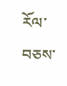རོལ་བཅས་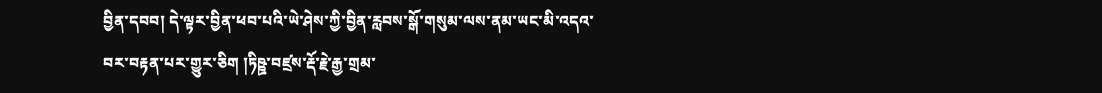བྱིན་དབབ། དེ་ལྟར་བྱིན་ཕབ་པའི་ཡེ་ཤེས་ཀྱི་བྱིན་རླབས་སྒོ་གསུམ་ལས་ནམ་ཡང་མི་འདའ་བར་བརྟན་པར་གྱུར་ཅིག །ཏིཥྛ་བཛྲས་རྡོ་རྗེ་རྒྱ་གྲམ་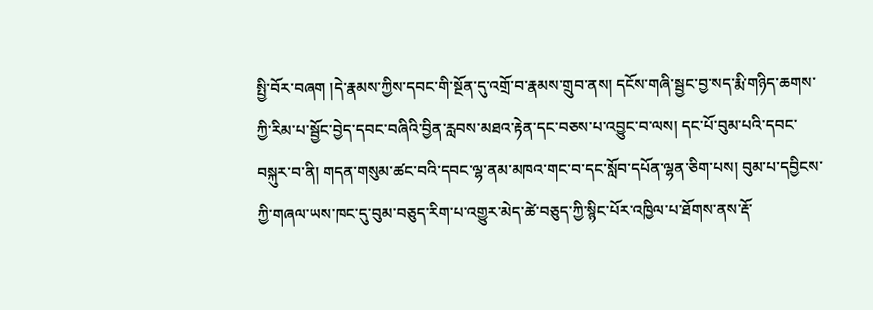སྤྱི་བོར་བཞག །དེ་རྣམས་ཀྱིས་དབང་གི་སྔོན་དུ་འགྲོ་བ་རྣམས་གྲུབ་ནས། དངོས་གཞི་སྦྱང་བྱ་སད་རྨི་གཉིད་ཆགས་ཀྱི་རིམ་པ་སྦྱོང་བྱེད་དབང་བཞིའི་བྱིན་རླབས་མཐའ་རྟེན་དང་བཅས་པ་འབྱུང་བ་ལས། དང་པོ་བུམ་པའི་དབང་བསྐུར་བ་ནི། གདན་གསུམ་ཚང་བའི་དབང་ལྷ་ནམ་མཁའ་གང་བ་དང་སློབ་དཔོན་ལྷན་ཅིག་པས། བུམ་པ་དབྱིངས་ཀྱི་གཞལ་ཡས་ཁང་དུ་བུམ་བཅུད་རིག་པ་འགྱུར་མེད་ཚེ་བཅུད་ཀྱི་སྙིང་པོར་འཁྱིལ་པ་ཐོགས་ནས་རྡོ་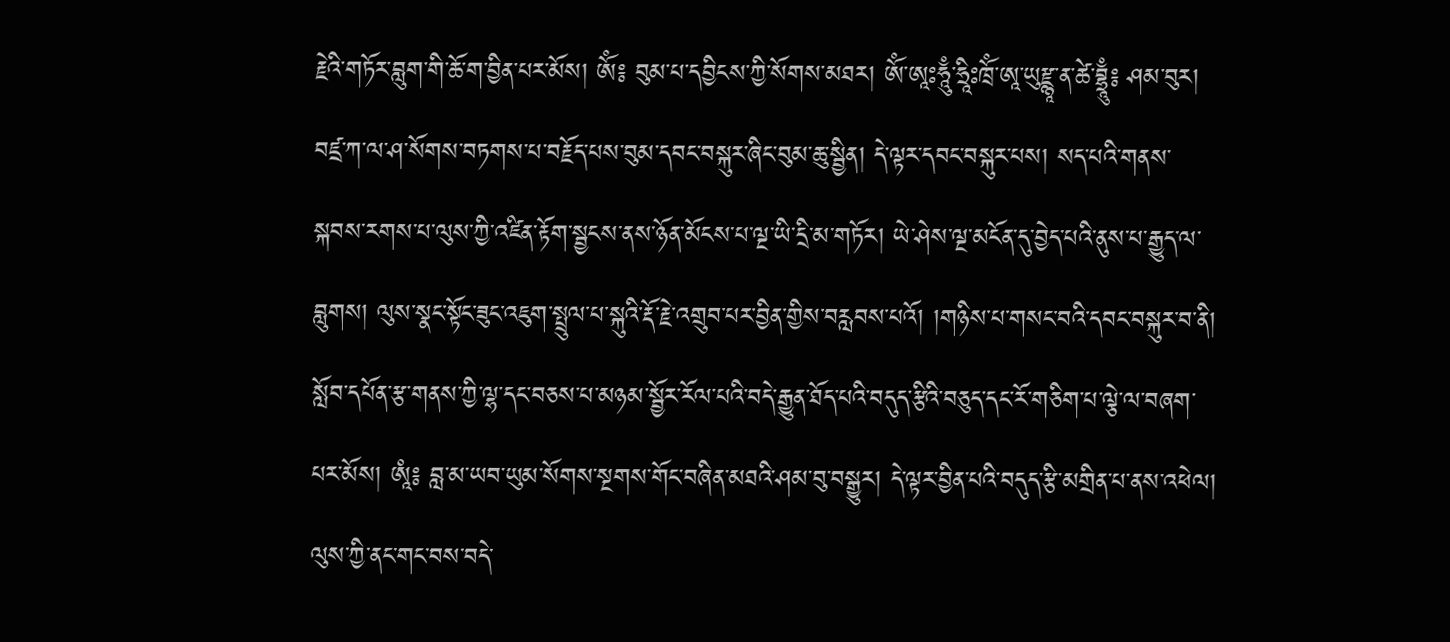རྗེའི་གཏོར་བླུག་གི་ཆོ་ག་བྱིན་པར་མོས། ཨོཾ༔ བུམ་པ་དབྱིངས་ཀྱི་སོགས་མཐར། ཨོཾ་ཨཱཿཧཱུྃ་ཧྲཱིཿཁྲོཾ་ཨཱ་ཡུརྫྙཱ་ན་ཚེ་བྷྲཱུྃ༔ ཤམ་བུར། བཛྲ་ཀ་ལ་ཤ་སོགས་བཏགས་པ་བརྗོད་པས་བུམ་དབང་བསྐུར་ཞིང་བུམ་ཆུ་སྦྱིན། དེ་ལྟར་དབང་བསྐུར་པས། སད་པའི་གནས་སྐབས་རགས་པ་ལུས་ཀྱི་འཛིན་རྟོག་སྦྱངས་ནས་ཉོན་མོངས་པ་ལྔ་ཡི་དྲི་མ་གཏོར། ཡེ་ཤེས་ལྔ་མངོན་དུ་བྱེད་པའི་ནུས་པ་རྒྱུད་ལ་བླུགས། ལུས་སྣང་སྟོང་ཟུང་འཇུག་སྤྲུལ་པ་སྐུའི་རྡོ་རྗེ་འགྲུབ་པར་བྱིན་གྱིས་བརླབས་པའོ། །གཉིས་པ་གསང་བའི་དབང་བསྐུར་བ་ནི། སློབ་དཔོན་རྩ་གནས་ཀྱི་ལྷ་དང་བཅས་པ་མཉམ་སྦྱོར་རོལ་པའི་བདེ་རྒྱུན་ཐོད་པའི་བདུད་རྩིའི་བཅུད་དང་རོ་གཅིག་པ་ལྕེ་ལ་བཞག་པར་མོས། ཨཱཾ༔ བླ་མ་ཡབ་ཡུམ་སོགས་སྔགས་གོང་བཞིན་མཐའི་ཤམ་བུ་བསྒྱུར། དེ་ལྟར་བྱིན་པའི་བདུད་རྩི་མགྲིན་པ་ནས་འཕེལ། ལུས་ཀྱི་ནང་གང་བས་བདེ་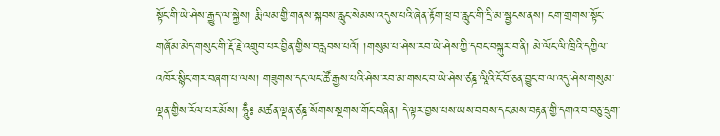སྟོང་གི་ཡེ་ཤེས་རྒྱུད་ལ་སྐྱེས། རྨི་ལམ་གྱི་གནས་སྐབས་རླུང་སེམས་འདུས་པའི་ཞེན་རྟོག་ཕྲ་བ་རླུང་གི་དྲི་མ་སྦྱངས་ནས། ངག་གྲགས་སྟོང་གཞོམ་མེད་གསུང་གི་རྡོ་རྗེ་འགྲུབ་པར་བྱིན་གྱིས་བརླབས་པའོ། །གསུམ་པ་ཤེས་རབ་ཡེ་ཤེས་ཀྱི་དབང་བསྐུར་བ་ནི། མེ་ལོང་ལི་ཁྲིའི་དཀྱིལ་འཁོར་སྙིང་གར་བཞག་པ་ལས། གཟུགས་དང་ལང་ཚོ་རྒྱས་པའི་ཤེས་རབ་མ་གསང་བ་ཡེ་ཤེས་ཙཎྜ་ལཱིའི་ངོ་བོ་ཅན་བྱུང་བ་ལ་འདུ་ཤེས་གསུམ་ལྡན་གྱིས་རོལ་པར་མོས། ཧཱུྃ༔ མཚན་ལྡན་ཙཎྜ་སོགས་སྔགས་གོང་བཞིན། དེ་ལྟར་བྱས་པས་ཡས་བབས་དང་མས་བརྟན་གྱི་དགའ་བ་བཅུ་དྲུག་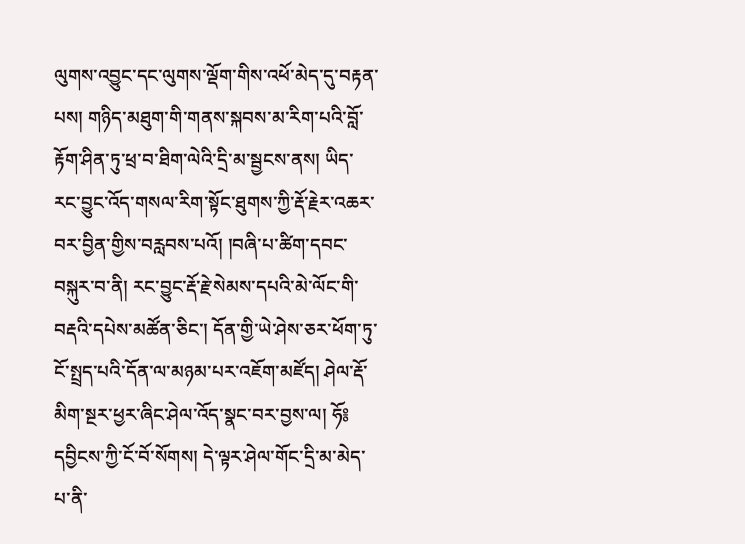ལུགས་འབྱུང་དང་ལུགས་ལྡོག་གིས་འཕོ་མེད་དུ་བརྟན་པས། གཉིད་མཐུག་གི་གནས་སྐབས་མ་རིག་པའི་བློ་རྟོག་ཤིན་ཏུ་ཕྲ་བ་ཐིག་ལེའི་དྲི་མ་སྦྱངས་ནས། ཡིད་རང་བྱུང་འོད་གསལ་རིག་སྟོང་ཐུགས་ཀྱི་རྡོ་རྗེར་འཆར་བར་བྱིན་གྱིས་བརླབས་པའོ། །བཞི་པ་ཚིག་དབང་བསྐུར་བ་ནི། རང་བྱུང་རྡོ་རྗེ་སེམས་དཔའི་མེ་ལོང་གི་བརྡའི་དཔེས་མཚོན་ཅིང་། དོན་གྱི་ཡེ་ཤེས་ཅར་ཕོག་ཏུ་ངོ་སྤྲད་པའི་དོན་ལ་མཉམ་པར་འཇོག་མཛོད། ཤེལ་རྡོ་མིག་སྔར་ཕྱར་ཞིང་ཤེལ་འོད་སྣང་བར་བྱས་ལ། ཧོ༔ དབྱིངས་ཀྱི་ངོ་བོ་སོགས། དེ་ལྟར་ཤེལ་གོང་དྲི་མ་མེད་པ་ནི་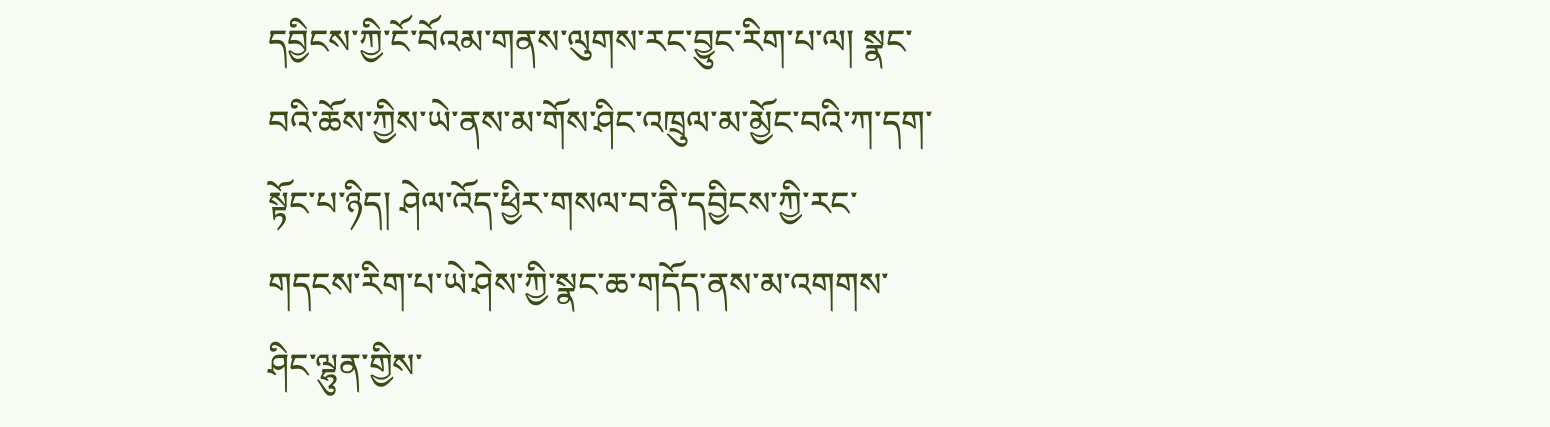དབྱིངས་ཀྱི་ངོ་བོའམ་གནས་ལུགས་རང་བྱུང་རིག་པ་ལ། སྣང་བའི་ཆོས་ཀྱིས་ཡེ་ནས་མ་གོས་ཤིང་འཁྲུལ་མ་མྱོང་བའི་ཀ་དག་སྟོང་པ་ཉིད། ཤེལ་འོད་ཕྱིར་གསལ་བ་ནི་དབྱིངས་ཀྱི་རང་གདངས་རིག་པ་ཡེ་ཤེས་ཀྱི་སྣང་ཆ་གདོད་ནས་མ་འགགས་ཤིང་ལྷུན་གྱིས་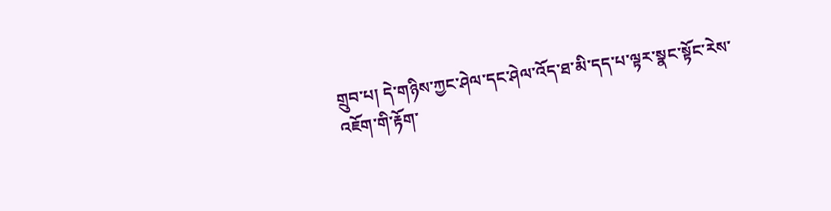གྲུབ་པ། དེ་གཉིས་ཀྱང་ཤེལ་དང་ཤེལ་འོད་ཐ་མི་དད་པ་ལྟར་སྣང་སྟོང་རེས་འཇོག་གི་རྟོག་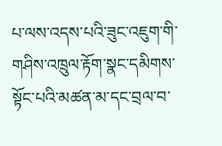པ་ལས་འདས་པའི་ཟུང་འཇུག་གི་གཤིས་འཁྲུལ་རྟོག་སྣང་དམིགས་སྟོང་པའི་མཚན་མ་དང་བྲལ་བ་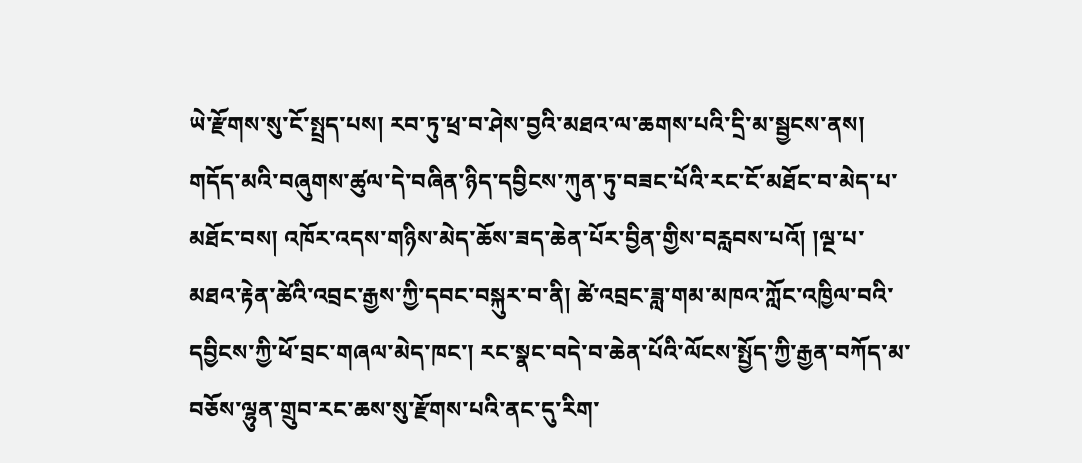ཡེ་རྫོགས་སུ་ངོ་སྤྲད་པས། རབ་ཏུ་ཕྲ་བ་ཤེས་བྱའི་མཐའ་ལ་ཆགས་པའི་དྲི་མ་སྦྱངས་ནས། གདོད་མའི་བཞུགས་ཚུལ་དེ་བཞིན་ཉིད་དབྱིངས་ཀུན་ཏུ་བཟང་པོའི་རང་ངོ་མཐོང་བ་མེད་པ་མཐོང་བས། འཁོར་འདས་གཉིས་མེད་ཆོས་ཟད་ཆེན་པོར་བྱིན་གྱིས་བརླབས་པའོ། །ལྔ་པ་མཐའ་རྟེན་ཚེའི་འབྲང་རྒྱས་ཀྱི་དབང་བསྐུར་བ་ནི། ཚེ་འབྲང་ཟླ་གམ་མཁའ་ཀློང་འཁྱིལ་བའི་དབྱིངས་ཀྱི་ཕོ་བྲང་གཞལ་མེད་ཁང་། རང་སྣང་བདེ་བ་ཆེན་པོའི་ལོངས་སྤྱོད་ཀྱི་རྒྱན་བཀོད་མ་བཅོས་ལྷུན་གྲུབ་རང་ཆས་སུ་རྫོགས་པའི་ནང་དུ་རིག་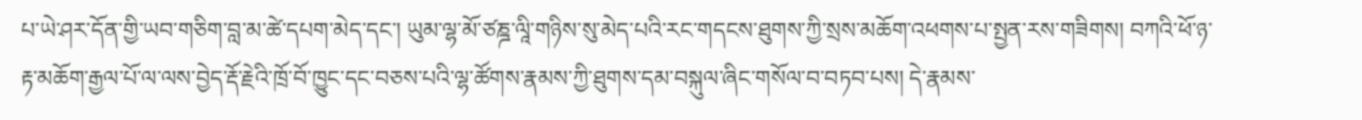པ་ཡེ་ཤར་དོན་གྱི་ཡབ་གཅིག་བླ་མ་ཚེ་དཔག་མེད་དང་། ཡུམ་ལྷ་མོ་ཙཎྜ་ལཱི་གཉིས་སུ་མེད་པའི་རང་གདངས་ཐུགས་ཀྱི་སྲས་མཆོག་འཕགས་པ་སྤྱན་རས་གཟིགས། བཀའི་ཕོ་ཉ་རྟ་མཆོག་རྒྱལ་པོ་ལ་ལས་བྱེད་རྡོ་རྗེའི་ཁྲོ་བོ་ཁྱུང་དང་བཅས་པའི་ལྷ་ཚོགས་རྣམས་ཀྱི་ཐུགས་དམ་བསྐུལ་ཞིང་གསོལ་བ་བཏབ་པས། དེ་རྣམས་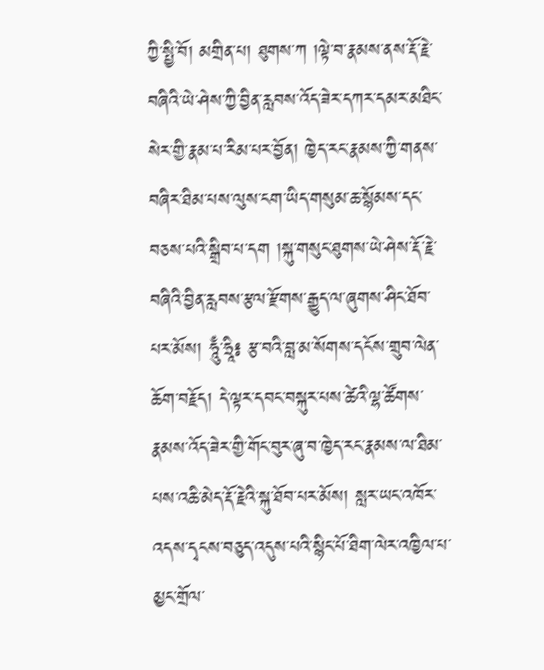ཀྱི་སྤྱི་བོ། མགྲིན་པ། ཐུགས་ཀ །ལྟེ་བ་རྣམས་ནས་རྡོ་རྗེ་བཞིའི་ཡེ་ཤེས་ཀྱི་བྱིན་རླབས་འོད་ཟེར་དཀར་དམར་མཐིང་སེར་གྱི་རྣམ་པ་རིམ་པར་བྱོན། ཁྱེད་རང་རྣམས་ཀྱི་གནས་བཞིར་ཐིམ་པས་ལུས་ངག་ཡིད་གསུམ་ཆ་སྙོམས་དང་བཅས་པའི་སྒྲིབ་པ་དག །སྐུ་གསུང་ཐུགས་ཡེ་ཤེས་རྡོ་རྗེ་བཞིའི་བྱིན་རླབས་རྩལ་རྫོགས་རྒྱུད་ལ་ཞུགས་ཤིང་ཐོབ་པར་མོས། ཧཱུྃ་ཧྲཱི༔ རྩ་བའི་བླ་མ་སོགས་དངོས་གྲུབ་ལེན་ཆོག་བརྗོད། དེ་ལྟར་དབང་བསྐུར་པས་ཚེའི་ལྷ་ཚོགས་རྣམས་འོད་ཟེར་གྱི་གོང་བུར་ཞུ་བ་ཁྱེད་རང་རྣམས་ལ་ཐིམ་པས་འཆི་མེད་རྡོ་རྗེའི་སྐུ་ཐོབ་པར་མོས། སླར་ཡང་འཁོར་འདས་དྭངས་བཅུད་འདུས་པའི་སྙིང་པོ་ཐིག་ལེར་འཁྱིལ་པ་མྱང་གྲོལ་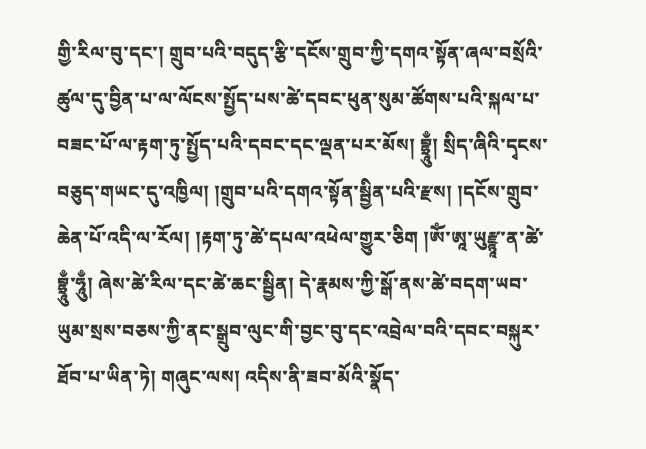གྱི་རིལ་བུ་དང་། གྲུབ་པའི་བདུད་རྩི་དངོས་གྲུབ་ཀྱི་དགའ་སྟོན་ཞལ་བསྲོའི་ཚུལ་དུ་བྱིན་པ་ལ་ལོངས་སྤྱོད་པས་ཚེ་དབང་ཕུན་སུམ་ཚོགས་པའི་སྐལ་པ་བཟང་པོ་ལ་རྟག་ཏུ་སྤྱོད་པའི་དབང་དང་ལྡན་པར་མོས། བྷྲཱུྃ། སྲིད་ཞིའི་དྭངས་བཅུད་གཡང་དུ་འཁྱིལ། །གྲུབ་པའི་དགའ་སྟོན་སྦྱིན་པའི་རྫས། །དངོས་གྲུབ་ཆེན་པོ་འདི་ལ་རོལ། །རྟག་ཏུ་ཚེ་དཔལ་འཕེལ་གྱུར་ཅིག །ཨོཾ་ཨཱ་ཡུརྫྙཱ་ན་ཚེ་བྷྲཱུྃ་ཧཱུྃ། ཞེས་ཚེ་རིལ་དང་ཚེ་ཆང་སྦྱིན། དེ་རྣམས་ཀྱི་སྒོ་ནས་ཚེ་བདག་ཡབ་ཡུམ་སྲས་བཅས་ཀྱི་ནང་སྒྲུབ་ལུང་གི་བྱང་བུ་དང་འབྲེལ་བའི་དབང་བསྐུར་ཐོབ་པ་ཡིན་ཏེ། གཞུང་ལས། འདིས་ནི་ཟབ་མོའི་སྣོད་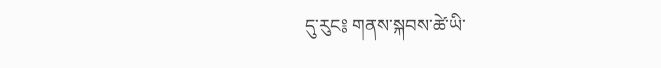དུ་རུང༔ གནས་སྐབས་ཚེ་ཡི་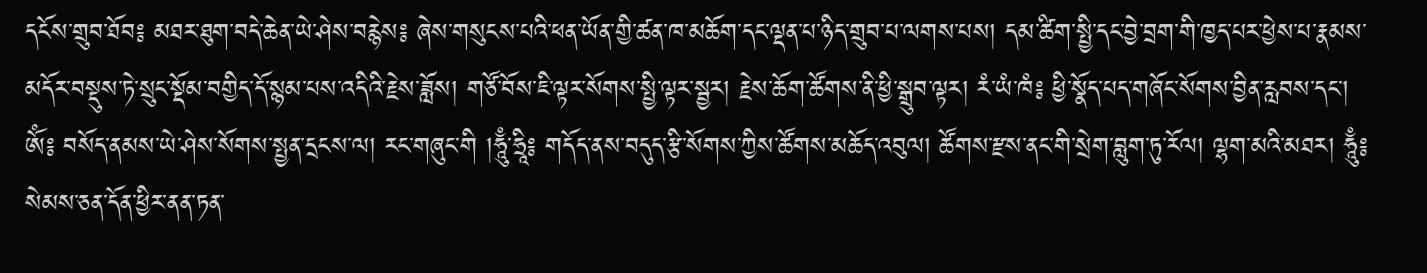དངོས་གྲུབ་ཐོབ༔ མཐར་ཐུག་བདེ་ཆེན་ཡེ་ཤེས་བརྙེས༔ ཞེས་གསུངས་པའི་ཕན་ཡོན་གྱི་ཚན་ཁ་མཆོག་དང་ལྡན་པ་ཉིད་གྲུབ་པ་ལགས་པས། དམ་ཚིག་སྤྱི་དང་བྱེ་བྲག་གི་ཁྱད་པར་ཕྱེས་པ་རྣམས་མདོར་བསྡུས་ཏེ་སྲུང་སྡོམ་བགྱིད་དོ་སྙམ་པས་འདིའི་རྗེས་ཟློས། གཙོ་བོས་ཇི་ལྟར་སོགས་སྤྱི་ལྟར་སྦྱར། རྗེས་ཆོག་ཚོགས་ནི་ཕྱི་སྒྲུབ་ལྟར། རཾ་ཡཾ་ཁཾ༔ ཕྱི་སྣོད་པད་གཞོང་སོགས་བྱིན་རླབས་དང་། ཨོཾ༔ བསོད་ནམས་ཡེ་ཤེས་སོགས་སྤྱན་དྲངས་ལ། རང་གཞུང་གི །ཧཱུྃ་ཧྲཱི༔ གདོད་ནས་བདུད་རྩི་སོགས་ཀྱིས་ཚོགས་མཆོད་འབུལ། ཚོགས་རྫས་ནང་གི་སྲེག་བླུག་ཏུ་རོལ། ལྷག་མའི་མཐར། ཧཱུྃ༔ སེམས་ཅན་དོན་ཕྱིར་ནན་ཏན་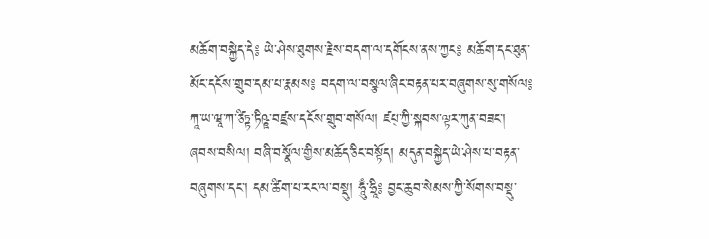མཆོག་བསྐྱེད་དེ༔ ཡེ་ཤེས་ཐུགས་རྗེས་བདག་ལ་དགོངས་ནས་ཀྱང༔ མཆོག་དང་ཐུན་མོང་དངོས་གྲུབ་དམ་པ་རྣམས༔ བདག་ལ་བསྩལ་ཞིང་བརྟན་པར་བཞུགས་སུ་གསོལ༔ ཀཱ་ཡ་ཝཱ་ཀ་ཙིཏྟ་ཏིཥྛ་བཛྲས་དངོས་གྲུབ་གསོལ། ཛཔ྄་ཀྱི་སྐབས་ལྟར་ཀུན་བཟང་། ཞབས་བསིལ། བཞི་བསྣོལ་གྱིས་མཆོད་ཅིང་བསྟོད། མདུན་བསྐྱེད་ཡེ་ཤེས་པ་བརྟན་བཞུགས་དང་། དམ་ཚིག་པ་རང་ལ་བསྡུ། ཧཱུྃ་ཧྲཱི༔ བྱང་ཆུབ་སེམས་ཀྱི་སོགས་བསྡུ་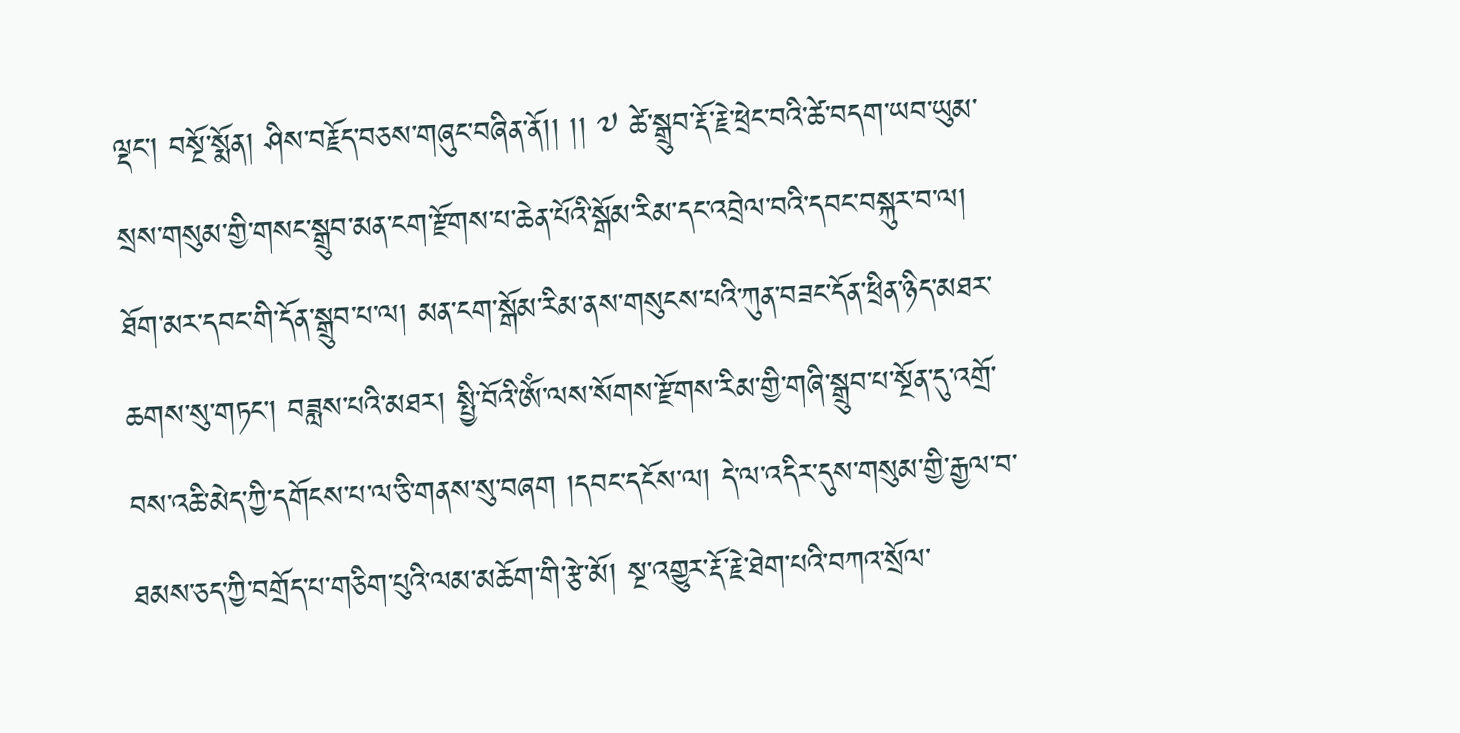ལྡང་། བསྔོ་སྨོན། ཤིས་བརྗོད་བཅས་གཞུང་བཞིན་ནོ།། །། ༧ ཚེ་སྒྲུབ་རྡོ་རྗེ་ཕྲེང་བའི་ཚེ་བདག་ཡབ་ཡུམ་སྲས་གསུམ་གྱི་གསང་སྒྲུབ་མན་ངག་རྫོགས་པ་ཆེན་པོའི་སྒོམ་རིམ་དང་འབྲེལ་བའི་དབང་བསྐུར་བ་ལ། ཐོག་མར་དབང་གི་དོན་སྒྲུབ་པ་ལ། མན་ངག་སྒོམ་རིམ་ནས་གསུངས་པའི་ཀུན་བཟང་དོན་ཕྲིན་ཉིད་མཐར་ཆགས་སུ་གཏང་། བཟླས་པའི་མཐར། སྤྱི་བོའི་ཨོཾ་ལས་སོགས་རྫོགས་རིམ་གྱི་གཞི་སྒྲུབ་པ་སྔོན་དུ་འགྲོ་བས་འཆི་མེད་ཀྱི་དགོངས་པ་ལ་ཅི་གནས་སུ་བཞག །དབང་དངོས་ལ། དེ་ལ་འདིར་དུས་གསུམ་གྱི་རྒྱལ་བ་ཐམས་ཅད་ཀྱི་བགྲོད་པ་གཅིག་པུའི་ལམ་མཆོག་གི་རྩེ་མོ། སྔ་འགྱུར་རྡོ་རྗེ་ཐེག་པའི་བཀའ་སྲོལ་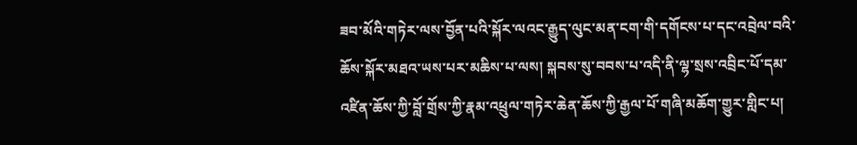ཟབ་མོའི་གཏེར་ལས་བྱོན་པའི་སྐོར་ལའང་རྒྱུད་ལུང་མན་ངག་གི་དགོངས་པ་དང་འབྲེལ་བའི་ཆོས་སྐོར་མཐའ་ཡས་པར་མཆིས་པ་ལས། སྐབས་སུ་བབས་པ་འདི་ནི་ལྷ་སྲས་འབྲིང་པོ་དམ་འཛིན་ཆོས་ཀྱི་བློ་གྲོས་ཀྱི་རྣམ་འཕྲུལ་གཏེར་ཆེན་ཆོས་ཀྱི་རྒྱལ་པོ་གཞི་མཆོག་གྱུར་གླིང་པ།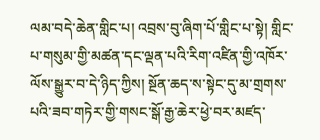ལམ་བདེ་ཆེན་གླིང་པ། འབྲས་བུ་ཞིག་པོ་གླིང་པ་སྟེ། གླིང་པ་གསུམ་གྱི་མཚན་དང་ལྡན་པའི་རིག་འཛིན་གྱི་འཁོར་ལོས་སྒྱུར་བ་དེ་ཉིད་ཀྱིས། སྔོན་ཆད་ས་སྟེང་དུ་མ་གྲགས་པའི་ཟབ་གཏེར་གྱི་གསང་སྒོ་རྒྱ་ཆེར་ཕྱེ་བར་མཛད་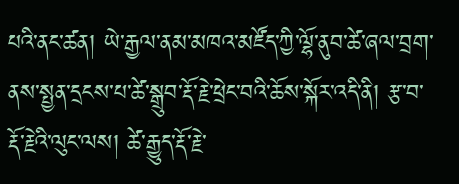པའི་ནང་ཚན། ཡེ་རྒྱལ་ནམ་མཁའ་མཛོད་ཀྱི་ལྷོ་ནུབ་ཚེ་ཞལ་བྲག་ནས་སྤྱན་དྲངས་པ་ཚེ་སྒྲུབ་རྡོ་རྗེ་ཕྲེང་བའི་ཆོས་སྐོར་འདི་ནི། རྩ་བ་རྡོ་རྗེའི་ལུང་ལས། ཚེ་རྒྱུད་རྡོ་རྗེ་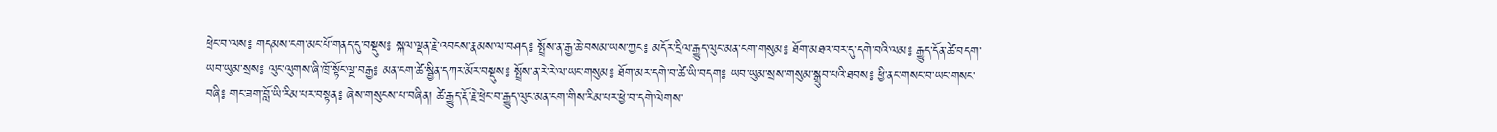ཕྲེང་བ་ལས༔ གདམས་ངག་མང་པོ་གནད་དུ་བསྡུས༔ སྐལ་ལྡན་རྗེ་འབངས་རྣམས་ལ་བཤད༔ སྤྲོས་ན་རྒྱ་ཆེ་བསམ་ཡས་ཀྱང༔ མདོར་དྲིལ་རྒྱུད་ལུང་མན་ངག་གསུམ༔ ཐོག་མཐའ་བར་དུ་དགེ་བའི་ལམ༔ རྒྱུད་དོན་ཚེ་བདག་ཡབ་ཡུམ་སྲས༔ ལུང་ལུགས་ཞི་ཁྲོ་སྟོང་ལྔ་བརྒྱ༔ མན་ངག་ཚེ་སྦྱིན་དཀར་མོར་བསྡུས༔ སྤྲོས་ན་རེ་རེ་ལ་ཡང་གསུམ༔ ཐོག་མར་དགེ་བ་ཚེ་ཡི་བདག༔ ཡབ་ཡུམ་སྲས་གསུམ་སྒྲུབ་པའི་ཐབས༔ ཕྱི་ནང་གསང་བ་ཡང་གསང་བཞི༔ གང་ཟག་བློ་ཡི་རིམ་པར་བསྟན༔ ཞེས་གསུངས་པ་བཞིན། ཚེ་རྒྱུད་རྡོ་རྗེ་ཕྲེང་བ་རྒྱུད་ལུང་མན་ངག་གིས་རིམ་པར་ཕྱེ་བ་དགེ་ལེགས་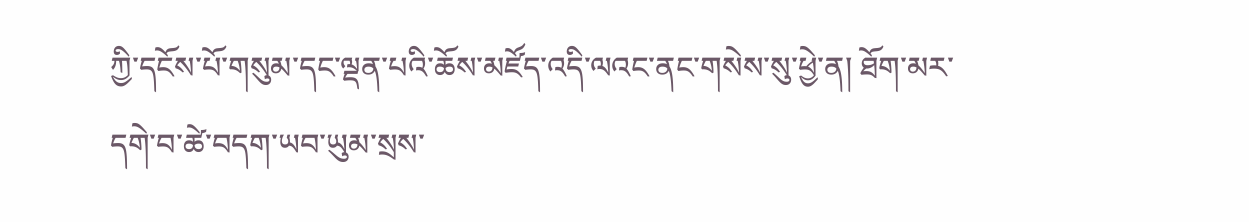ཀྱི་དངོས་པོ་གསུམ་དང་ལྡན་པའི་ཆོས་མཛོད་འདི་ལའང་ནང་གསེས་སུ་ཕྱེ་ན། ཐོག་མར་དགེ་བ་ཚེ་བདག་ཡབ་ཡུམ་སྲས་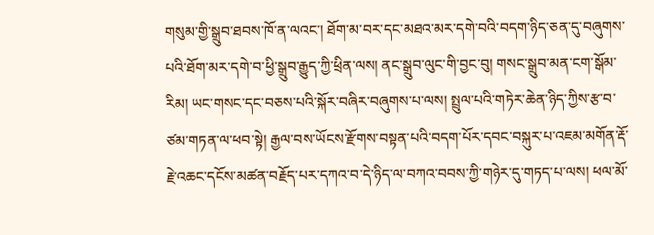གསུམ་གྱི་སྒྲུབ་ཐབས་ཁོ་ན་ལའང་། ཐོག་མ་བར་དང་མཐའ་མར་དགེ་བའི་བདག་ཉིད་ཅན་དུ་བཞུགས་པའི་ཐོག་མར་དགེ་བ་ཕྱི་སྒྲུབ་རྒྱུད་ཀྱི་ཕྲིན་ལས། ནང་སྒྲུབ་ལུང་གི་བྱང་བུ། གསང་སྒྲུབ་མན་ངག་སྒོམ་རིམ། ཡང་གསང་དང་བཅས་པའི་སྐོར་བཞིར་བཞུགས་པ་ལས། སྤྲུལ་པའི་གཏེར་ཆེན་ཉིད་ཀྱིས་རྩ་བ་ཙམ་གཏན་ལ་ཕབ་སྟེ། རྒྱལ་བས་ཡོངས་རྫོགས་བསྟན་པའི་བདག་པོར་དབང་བསྐུར་པ་འཇམ་མགོན་རྡོ་རྗེ་འཆང་དངོས་མཚན་བརྗོད་པར་དཀའ་བ་དེ་ཉིད་ལ་བཀའ་བབས་ཀྱི་གཉེར་དུ་གཏད་པ་ལས། ཕལ་མོ་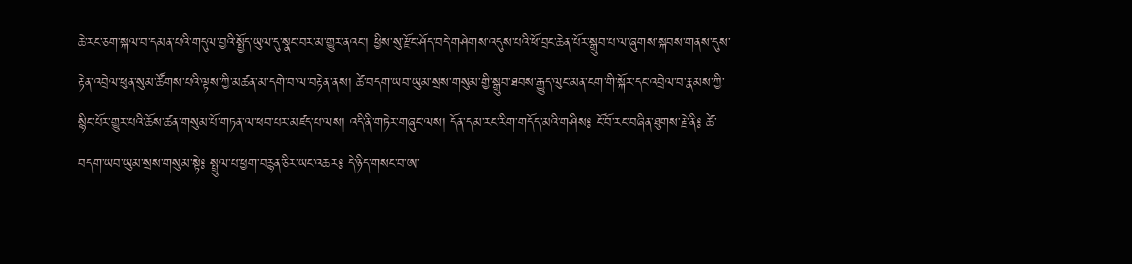ཆེ་རང་ཅག་སྐལ་བ་དམན་པའི་གདུལ་བྱའི་སྤྱོད་ཡུལ་དུ་སྣང་བར་མ་གྱུར་ནའང་། ཕྱིས་སུ་རྫོང་ཤོད་བདེ་གཤེགས་འདུས་པའི་ཕོ་བྲང་ཆེན་པོར་སྒྲུབ་པ་ལ་ཞུགས་སྐབས་གནས་དུས་རྟེན་འབྲེལ་ཕུན་སུམ་ཚོགས་པའི་ལྟས་ཀྱི་མཚན་མ་དགེ་བ་ལ་བརྟེན་ནས། ཚེ་བདག་ཡབ་ཡུམ་སྲས་གསུམ་གྱི་སྒྲུབ་ཐབས་རྒྱུད་ལུང་མན་ངག་གི་སྐོར་དང་འབྲེལ་བ་རྣམས་ཀྱི་སྙིང་པོར་གྱུར་པའི་ཆོས་ཚན་གསུམ་པོ་གཏན་ལ་ཕབ་པར་མཛད་པ་ལས། འདི་ནི་གཏེར་གཞུང་ལས། དོན་དམ་རང་རིག་གདོད་མའི་གཤིས༔ ངོ་བོ་རང་བཞིན་ཐུགས་རྗེ་ནི༔ ཚེ་བདག་ཡབ་ཡུམ་སྲས་གསུམ་སྟེ༔ སྤྲུལ་པ་ཕྱག་བརྙན་ཅིར་ཡང་འཆར༔ དེ་ཉིད་གསང་བ་ཨ་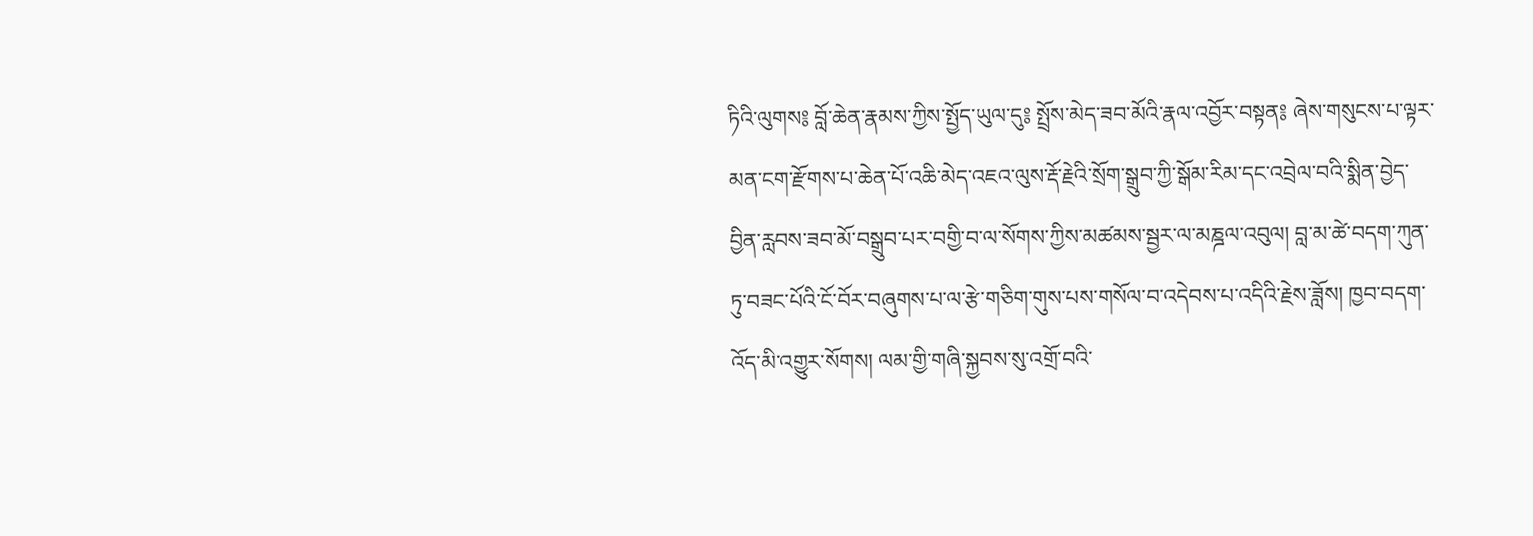ཏིའི་ལུགས༔ བློ་ཆེན་རྣམས་ཀྱིས་སྤྱོད་ཡུལ་དུ༔ སྤྲོས་མེད་ཟབ་མོའི་རྣལ་འབྱོར་བསྟན༔ ཞེས་གསུངས་པ་ལྟར་མན་ངག་རྫོགས་པ་ཆེན་པོ་འཆི་མེད་འཇའ་ལུས་རྡོ་རྗེའི་སྲོག་སྒྲུབ་ཀྱི་སྒོམ་རིམ་དང་འབྲེལ་བའི་སྨིན་བྱེད་བྱིན་རླབས་ཟབ་མོ་བསྒྲུབ་པར་བགྱི་བ་ལ་སོགས་ཀྱིས་མཚམས་སྦྱར་ལ་མཎྜལ་འབུལ། བླ་མ་ཚེ་བདག་ཀུན་ཏུ་བཟང་པོའི་ངོ་བོར་བཞུགས་པ་ལ་རྩེ་གཅིག་གུས་པས་གསོལ་བ་འདེབས་པ་འདིའི་རྗེས་ཟློས། ཁྱབ་བདག་འོད་མི་འགྱུར་སོགས། ལམ་གྱི་གཞི་སྐྱབས་སུ་འགྲོ་བའི་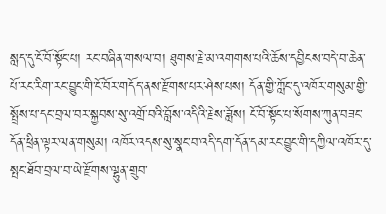སླད་དུ་ངོ་བོ་སྟོང་པ། རང་བཞིན་གསལ་བ། ཐུགས་རྗེ་མ་འགགས་པའི་ཆོས་དབྱིངས་བདེ་བ་ཆེན་པོ་རང་རིག་རང་བྱུང་གི་ངོ་བོར་གདོད་ནས་རྫོགས་པར་ཤེས་པས། དོན་གྱི་ཀློང་དུ་འཁོར་གསུམ་གྱི་སྤྲོས་པ་དང་བྲལ་བར་སྐྱབས་སུ་འགྲོ་བའི་བློས་འདིའི་རྗེས་ཟློས། ངོ་བོ་སྟོང་པ་སོགས་ཀུན་བཟང་དོན་ཕྲིན་ལྟར་ལན་གསུམ། འཁོར་འདས་སུ་སྣང་བ་འདི་དག་དོན་དམ་རང་བྱུང་གི་དཀྱིལ་འཁོར་དུ་སྤང་ཐོབ་བྲལ་བ་ཡེ་རྫོགས་ལྷུན་གྲུབ་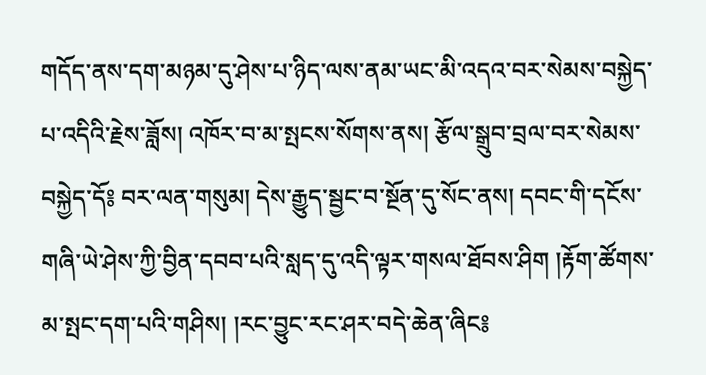གདོད་ནས་དག་མཉམ་དུ་ཤེས་པ་ཉིད་ལས་ནམ་ཡང་མི་འདའ་བར་སེམས་བསྐྱེད་པ་འདིའི་རྗེས་ཟློས། འཁོར་བ་མ་སྤངས་སོགས་ནས། རྩོལ་སྒྲུབ་བྲལ་བར་སེམས་བསྐྱེད་དོ༔ བར་ལན་གསུམ། དེས་རྒྱུད་སྦྱང་བ་སྔོན་དུ་སོང་ནས། དབང་གི་དངོས་གཞི་ཡེ་ཤེས་ཀྱི་བྱིན་དབབ་པའི་སླད་དུ་འདི་ལྟར་གསལ་ཐོབས་ཤིག །རྟོག་ཚོགས་མ་སྤང་དག་པའི་གཤིས། །རང་བྱུང་རང་ཤར་བདེ་ཆེན་ཞིང༔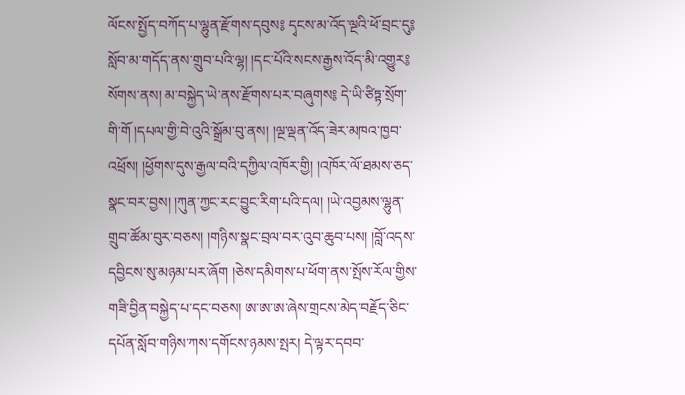ལོངས་སྤྱོད་བཀོད་པ་ལྷུན་རྫོགས་དབུས༔ དྭངས་མ་འོད་ལྔའི་ཕོ་བྲང་དུ༔ སློབ་མ་གདོད་ནས་གྲུབ་པའི་ལྷ། །དང་པོའི་སངས་རྒྱས་འོད་མི་འགྱུར༔ སོགས་ནས། མ་བསྐྱེད་ཡེ་ནས་རྫོགས་པར་བཞུགས༔ དེ་ཡི་ཙིཏྟ་སྲོག་གི་གོ །དཔལ་གྱི་བེ་འུའི་སྒྲོམ་བུ་ནས། །ལྔ་ལྡན་འོད་ཟེར་མཁའ་ཁྱབ་འཕྲོས། །ཕྱོགས་དུས་རྒྱལ་བའི་དཀྱིལ་འཁོར་གྱི། །འཁོར་ལོ་ཐམས་ཅད་སྣང་བར་བྱས། །ཀུན་ཀྱང་རང་བྱུང་རིག་པའི་དལ། །ཡེ་འབྱམས་ལྷུན་གྲུབ་ཚོམ་བུར་བཅས། །གཉིས་སྣང་བྲལ་བར་འུབ་ཆུབ་པས། །བློ་འདས་དབྱིངས་སུ་མཉམ་པར་ཞོག །ཅེས་དམིགས་པ་ཕོག་ནས་སྤོས་རོལ་གྱིས་གཟི་བྱིན་བསྐྱེད་པ་དང་བཅས། ཨ་ཨ་ཨ་ཞེས་གྲངས་མེད་བརྗོད་ཅིང་དཔོན་སློབ་གཉིས་ཀས་དགོངས་ཉམས་སྤར། དེ་ལྟར་དབབ་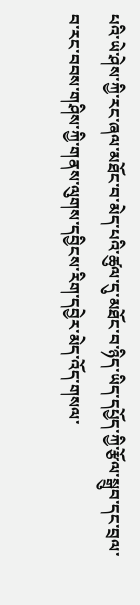པའི་ཡེ་ཤེས་ཀྱི་རང་ཞལ་མཐོང་བ་མེད་པའི་ཚུལ་དུ་མཐོང་བ་ཉིད་ཡིད་དཔྱོད་ཀྱི་རྩོལ་སྒྲུབ་དང་བྲལ་བ་རང་བབས་གཤིས་ཀྱི་གནས་ལུགས་དབྱིངས་རིག་དབྱེར་མེད་འོད་གསལ་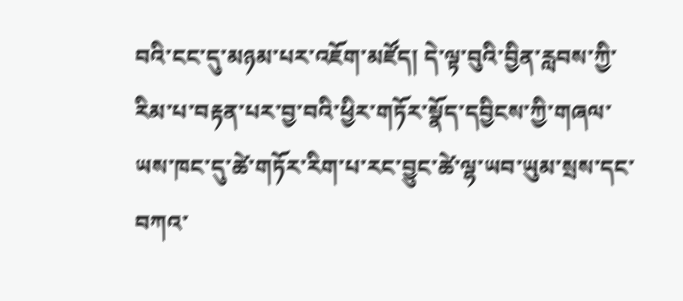བའི་ངང་དུ་མཉམ་པར་འཇོག་མཛོད། དེ་ལྟ་བུའི་བྱིན་རླབས་ཀྱི་རིམ་པ་བརྟན་པར་བྱ་བའི་ཕྱིར་གཏོར་སྣོད་དབྱིངས་ཀྱི་གཞལ་ཡས་ཁང་དུ་ཚེ་གཏོར་རིག་པ་རང་བྱུང་ཚེ་ལྷ་ཡབ་ཡུམ་སྲས་དང་བཀའ་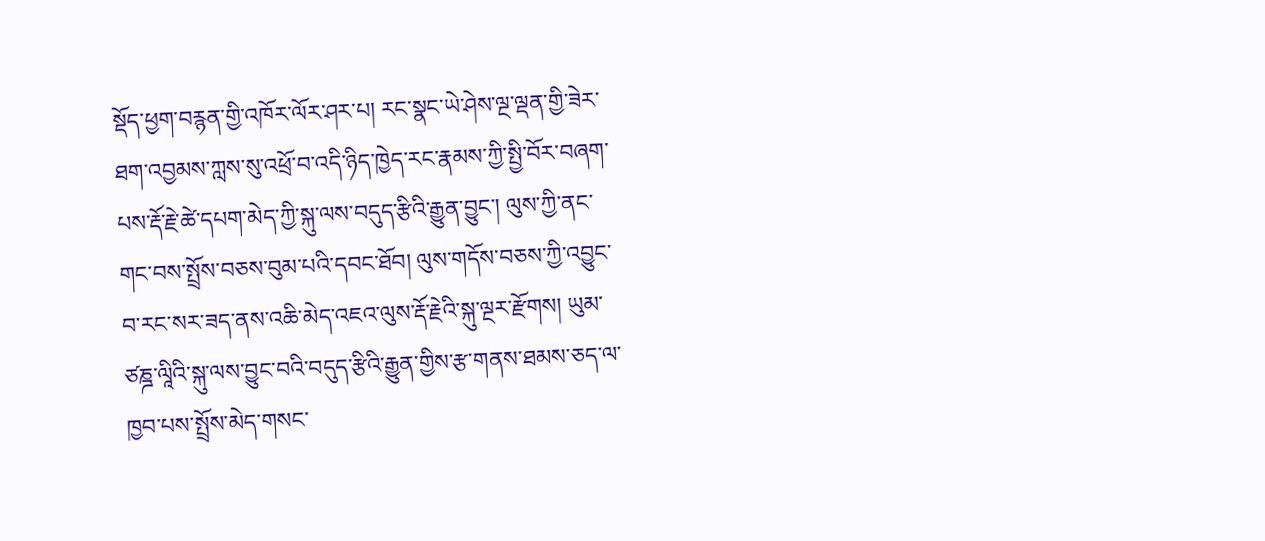སྡོད་ཕྱག་བརྙན་གྱི་འཁོར་ལོར་ཤར་པ། རང་སྣང་ཡེ་ཤེས་ལྔ་ལྡན་གྱི་ཟེར་ཐག་འབྱམས་ཀླས་སུ་འཕྲོ་བ་འདི་ཉིད་ཁྱེད་རང་རྣམས་ཀྱི་སྤྱི་བོར་བཞག་པས་རྡོ་རྗེ་ཚེ་དཔག་མེད་ཀྱི་སྐུ་ལས་བདུད་རྩིའི་རྒྱུན་བྱུང་། ལུས་ཀྱི་ནང་གང་བས་སྤྲོས་བཅས་བུམ་པའི་དབང་ཐོབ། ལུས་གདོས་བཅས་ཀྱི་འབྱུང་བ་རང་སར་ཟད་ནས་འཆི་མེད་འཇའ་ལུས་རྡོ་རྗེའི་སྐུ་ལྔར་རྫོགས། ཡུམ་ཙཎྜ་ལཱིའི་སྐུ་ལས་བྱུང་བའི་བདུད་རྩིའི་རྒྱུན་གྱིས་རྩ་གནས་ཐམས་ཅད་ལ་ཁྱབ་པས་སྤྲོས་མེད་གསང་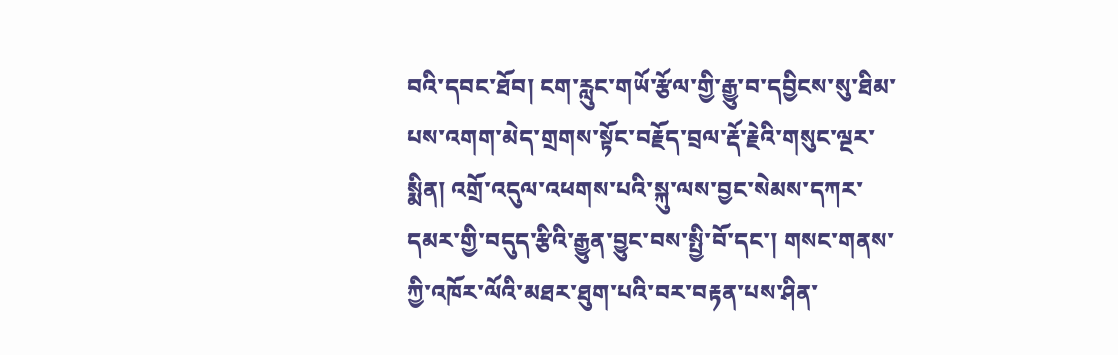བའི་དབང་ཐོབ། ངག་རླུང་གཡོ་རྩོལ་གྱི་རྒྱུ་བ་དབྱིངས་སུ་ཐིམ་པས་འགག་མེད་གྲགས་སྟོང་བརྗོད་བྲལ་རྡོ་རྗེའི་གསུང་ལྔར་སྨིན། འགྲོ་འདུལ་འཕགས་པའི་སྐུ་ལས་བྱང་སེམས་དཀར་དམར་གྱི་བདུད་རྩིའི་རྒྱུན་བྱུང་བས་སྤྱི་བོ་དང་། གསང་གནས་ཀྱི་འཁོར་ལོའི་མཐར་ཐུག་པའི་བར་བརྟན་པས་ཤིན་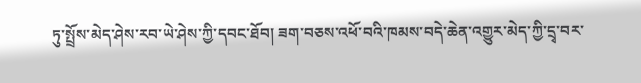ཏུ་སྤྲོས་མེད་ཤེས་རབ་ཡེ་ཤེས་ཀྱི་དབང་ཐོབ། ཟག་བཅས་འཕོ་བའི་ཁམས་བདེ་ཆེན་འགྱུར་མེད་ཀྱི་དྲྭ་བར་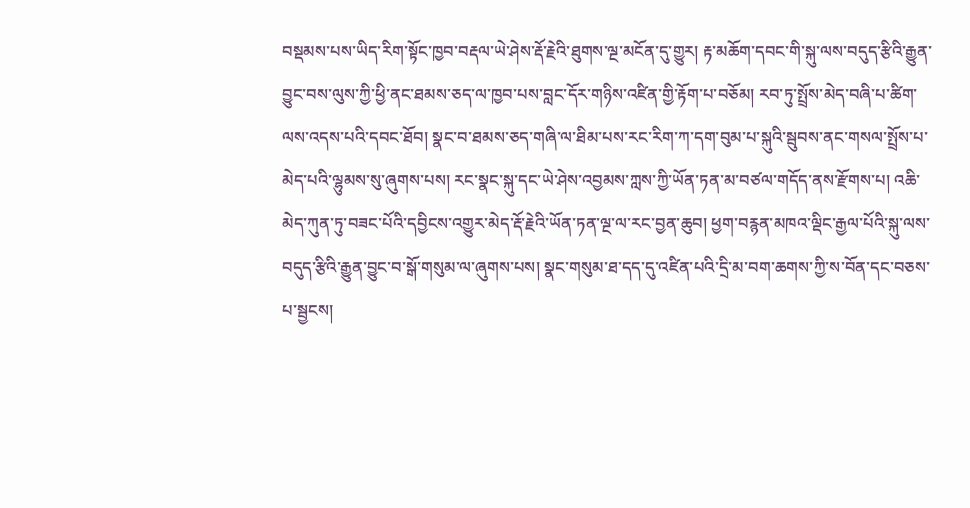བསྡམས་པས་ཡིད་རིག་སྟོང་ཁྱབ་བརྡལ་ཡེ་ཤེས་རྡོ་རྗེའི་ཐུགས་ལྔ་མངོན་དུ་གྱུར། རྟ་མཆོག་དབང་གི་སྐུ་ལས་བདུད་རྩིའི་རྒྱུན་བྱུང་བས་ལུས་ཀྱི་ཕྱི་ནང་ཐམས་ཅད་ལ་ཁྱབ་པས་བླང་དོར་གཉིས་འཛིན་གྱི་རྟོག་པ་བཅོམ། རབ་ཏུ་སྤྲོས་མེད་བཞི་པ་ཚིག་ལས་འདས་པའི་དབང་ཐོབ། སྣང་བ་ཐམས་ཅད་གཞི་ལ་ཐིམ་པས་རང་རིག་ཀ་དག་བུམ་པ་སྐུའི་སྦུབས་ནང་གསལ་སྤྲོས་པ་མེད་པའི་ལྷུམས་སུ་ཞུགས་པས། རང་སྣང་སྐུ་དང་ཡེ་ཤེས་འབྱམས་ཀླས་ཀྱི་ཡོན་ཏན་མ་བཙལ་གདོད་ནས་རྫོགས་པ། འཆི་མེད་ཀུན་ཏུ་བཟང་པོའི་དབྱིངས་འགྱུར་མེད་རྡོ་རྗེའི་ཡོན་ཏན་ལྔ་ལ་རང་བྱན་ཆུབ། ཕྱག་བརྙན་མཁའ་ལྡིང་རྒྱལ་པོའི་སྐུ་ལས་བདུད་རྩིའི་རྒྱུན་བྱུང་བ་སྒོ་གསུམ་ལ་ཞུགས་པས། སྣང་གསུམ་ཐ་དད་དུ་འཛིན་པའི་དྲི་མ་བག་ཆགས་ཀྱི་ས་བོན་དང་བཅས་པ་སྦྱངས།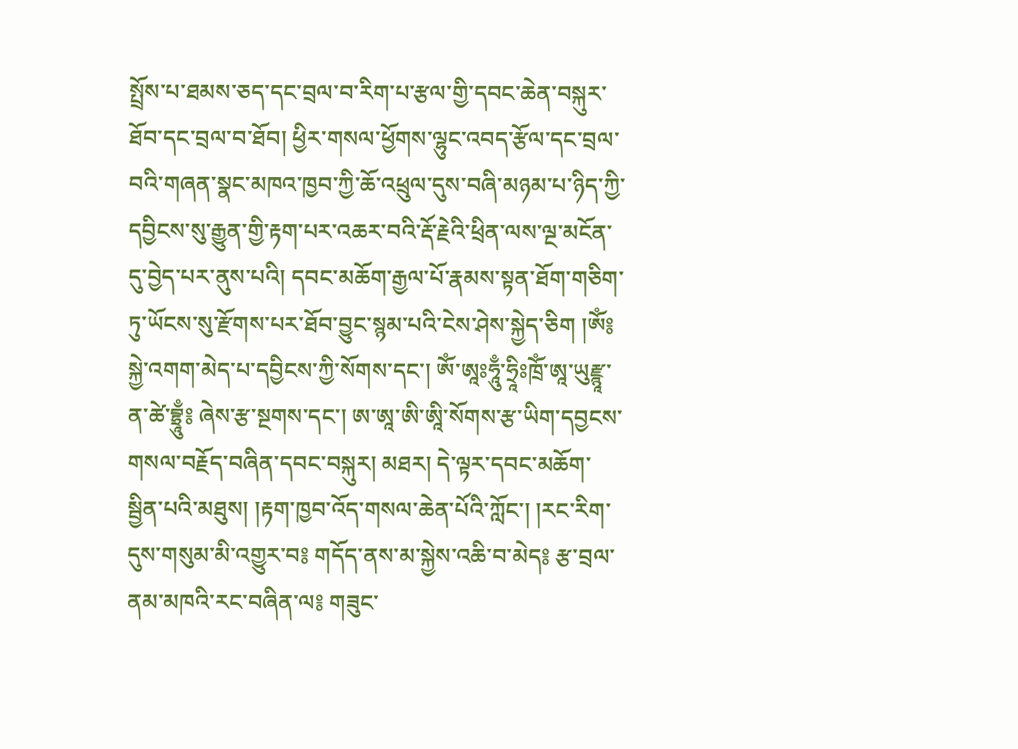སྤྲོས་པ་ཐམས་ཅད་དང་བྲལ་བ་རིག་པ་རྩལ་གྱི་དབང་ཆེན་བསྐུར་ཐོབ་དང་བྲལ་བ་ཐོབ། ཕྱིར་གསལ་ཕྱོགས་ལྷུང་འབད་རྩོལ་དང་བྲལ་བའི་གཞན་སྣང་མཁའ་ཁྱབ་ཀྱི་ཆོ་འཕྲུལ་དུས་བཞི་མཉམ་པ་ཉིད་ཀྱི་དབྱིངས་སུ་རྒྱུན་གྱི་རྟག་པར་འཆར་བའི་རྡོ་རྗེའི་ཕྲིན་ལས་ལྔ་མངོན་དུ་བྱེད་པར་ནུས་པའི། དབང་མཆོག་རྒྱལ་པོ་རྣམས་སྟན་ཐོག་གཅིག་ཏུ་ཡོངས་སུ་རྫོགས་པར་ཐོབ་བྱུང་སྙམ་པའི་ངེས་ཤེས་སྐྱེད་ཅིག །ཨོཾ༔ སྐྱེ་འགག་མེད་པ་དབྱིངས་ཀྱི་སོགས་དང་། ཨོཾ་ཨཱཿཧཱུྃ་ཧྲཱིཿཁྲོཾ་ཨཱ་ཡུརྫྙཱ་ན་ཚེ་བྷྲཱུྃ༔ ཞེས་རྩ་སྔགས་དང་། ཨ་ཨཱ་ཨི་ཨཱི་སོགས་རྩ་ཡིག་དབྱངས་གསལ་བརྗོད་བཞིན་དབང་བསྐུར། མཐར། དེ་ལྟར་དབང་མཆོག་སྦྱིན་པའི་མཐུས། །རྟག་ཁྱབ་འོད་གསལ་ཆེན་པོའི་ཀློང་། །རང་རིག་དུས་གསུམ་མི་འགྱུར་བ༔ གདོད་ནས་མ་སྐྱེས་འཆི་བ་མེད༔ རྩ་བྲལ་ནམ་མཁའི་རང་བཞིན་ལ༔ གཟུང་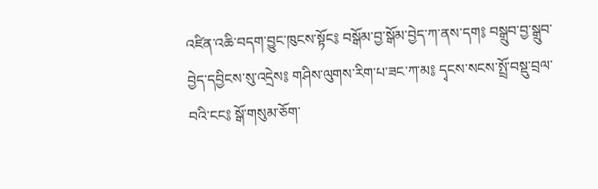འཛིན་འཆི་བདག་བྱུང་ཁུངས་སྟོང༔ བསྒོམ་བྱ་སྒོམ་བྱེད་ཀ་ནས་དག༔ བསྒྲུབ་བྱ་སྒྲུབ་བྱེད་དབྱིངས་སུ་འདྲེས༔ གཤིས་ལུགས་རིག་པ་ཟང་ཀ་མ༔ དྭངས་སངས་སྤྲོ་བསྡུ་བྲལ་བའི་ངང༔ སྒོ་གསུམ་ཅོག་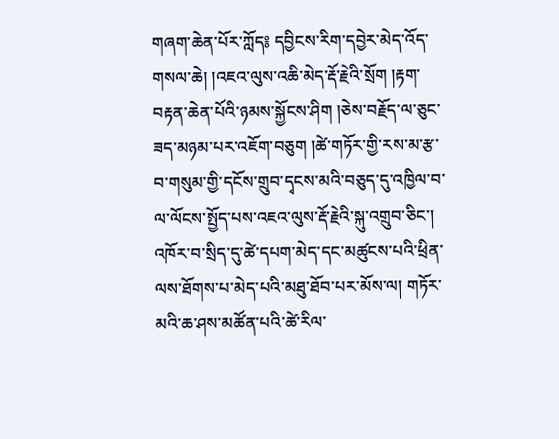གཞག་ཆེན་པོར་ཀློད༔ དབྱིངས་རིག་དབྱེར་མེད་འོད་གསལ་ཆེ། །འཇའ་ལུས་འཆི་མེད་རྡོ་རྗེའི་སྲོག །རྟག་བརྟན་ཆེན་པོའི་ཉམས་སྐྱོངས་ཤིག །ཅེས་བརྗོད་ལ་ཅུང་ཟད་མཉམ་པར་འཇོག་བཅུག །ཚེ་གཏོར་གྱི་རས་མ་རྩ་བ་གསུམ་གྱི་དངོས་གྲུབ་དྭངས་མའི་བཅུད་དུ་འཁྱིལ་བ་ལ་ལོངས་སྤྱོད་པས་འཇའ་ལུས་རྡོ་རྗེའི་སྐུ་འགྲུབ་ཅིང་། འཁོར་བ་སྲིད་དུ་ཚེ་དཔག་མེད་དང་མཚུངས་པའི་ཕྲིན་ལས་ཐོགས་པ་མེད་པའི་མཐུ་ཐོབ་པར་མོས་ལ། གཏོར་མའི་ཆ་ཤས་མཚོན་པའི་ཚེ་རིལ་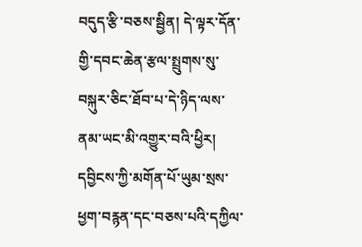བདུད་རྩི་བཅས་སྦྱིན། དེ་ལྟར་དོན་གྱི་དབང་ཆེན་རྩལ་སྤྲུགས་སུ་བསྐུར་ཅིང་ཐོབ་པ་དེ་ཉིད་ལས་ནམ་ཡང་མི་འགྱུར་བའི་ཕྱིར། དབྱིངས་ཀྱི་མགོན་པོ་ཡུམ་སྲས་ཕྱག་བརྙན་དང་བཅས་པའི་དཀྱིལ་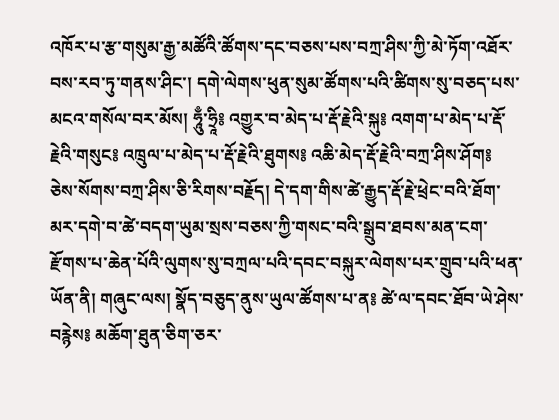འཁོར་པ་རྩ་གསུམ་རྒྱ་མཚོའི་ཚོགས་དང་བཅས་པས་བཀྲ་ཤིས་ཀྱི་མེ་ཏོག་འཐོར་བས་རབ་ཏུ་གནས་ཤིང་། དགེ་ལེགས་ཕུན་སུམ་ཚོགས་པའི་ཚིགས་སུ་བཅད་པས་མངའ་གསོལ་བར་མོས། ཧཱུྃ་ཧྲཱི༔ འགྱུར་བ་མེད་པ་རྡོ་རྗེའི་སྐུ༔ འགག་པ་མེད་པ་རྡོ་རྗེའི་གསུང༔ འཁྲུལ་པ་མེད་པ་རྡོ་རྗེའི་ཐུགས༔ འཆི་མེད་རྡོ་རྗེའི་བཀྲ་ཤིས་ཤོག༔ ཅེས་སོགས་བཀྲ་ཤིས་ཅི་རིགས་བརྗོད། དེ་དག་གིས་ཚེ་རྒྱུད་རྡོ་རྗེ་ཕྲེང་བའི་ཐོག་མར་དགེ་བ་ཚེ་བདག་ཡུམ་སྲས་བཅས་ཀྱི་གསང་བའི་སྒྲུབ་ཐབས་མན་ངག་རྫོགས་པ་ཆེན་པོའི་ལུགས་སུ་བཀྲལ་པའི་དབང་བསྐུར་ལེགས་པར་གྲུབ་པའི་ཕན་ཡོན་ནི། གཞུང་ལས། སྣོད་བཅུད་ནུས་ཡུལ་ཚོགས་པ་ན༔ ཚེ་ལ་དབང་ཐོབ་ཡེ་ཤེས་བརྙེས༔ མཆོག་ཐུན་ཅིག་ཅར་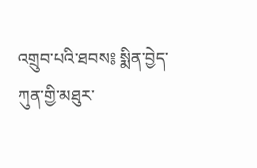འགྲུབ་པའི་ཐབས༔ སྨིན་བྱེད་ཀུན་གྱི་མཐུར་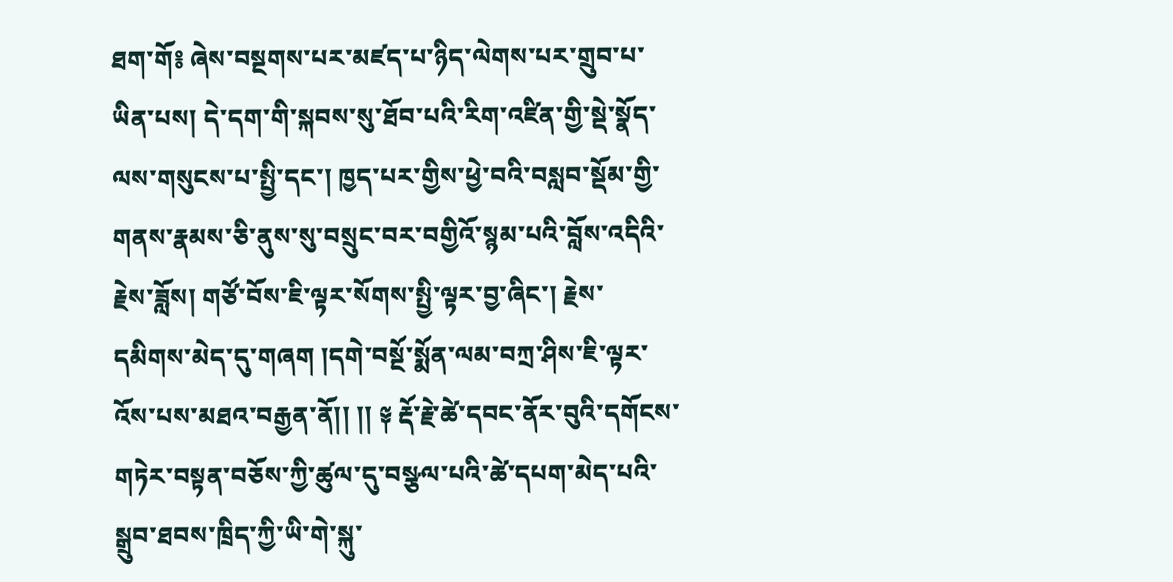ཐག་གོ༔ ཞེས་བསྔགས་པར་མཛད་པ་ཉིད་ལེགས་པར་གྲུབ་པ་ཡིན་པས། དེ་དག་གི་སྐབས་སུ་ཐོབ་པའི་རིག་འཛིན་གྱི་སྡེ་སྣོད་ལས་གསུངས་པ་སྤྱི་དང་། ཁྱད་པར་གྱིས་ཕྱེ་བའི་བསླབ་སྡོམ་གྱི་གནས་རྣམས་ཅི་ནུས་སུ་བསྲུང་བར་བགྱིའོ་སྙམ་པའི་བློས་འདིའི་རྗེས་ཟློས། གཙོ་བོས་ཇི་ལྟར་སོགས་སྤྱི་ལྟར་བྱ་ཞིང་། རྗེས་དམིགས་མེད་དུ་གཞག །དགེ་བསྔོ་སྨོན་ལམ་བཀྲ་ཤིས་ཇི་ལྟར་འོས་པས་མཐའ་བརྒྱན་ནོ།། །། ༈ རྡོ་རྗེ་ཚེ་དབང་ནོར་བུའི་དགོངས་གཏེར་བསྟན་བཅོས་ཀྱི་ཚུལ་དུ་བསྩལ་པའི་ཚེ་དཔག་མེད་པའི་སྒྲུབ་ཐབས་ཁྲིད་ཀྱི་ཡི་གེ་སྐུ་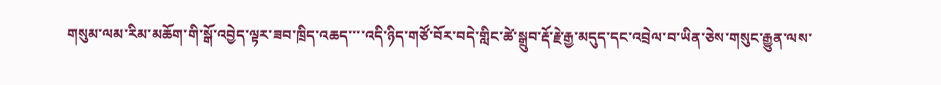གསུམ་ལམ་རིམ་མཆོག་གི་སྒོ་འབྱེད་ལྟར་ཟབ་ཁྲིད་འཆད་་་་འདི་ཉིད་གཙོ་བོར་བདེ་གླིང་ཚེ་སྒྲུབ་རྡོ་རྗེ་རྒྱ་མདུད་དང་འབྲེལ་བ་ཡིན་ཅེས་གསུང་རྒྱུན་ལས་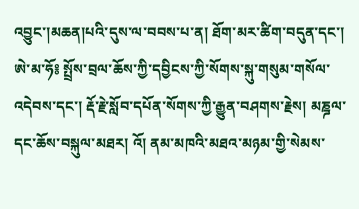འབྱུང་།མཆན།པའི་དུས་ལ་བབས་པ་ན། ཐོག་མར་ཚིག་བདུན་དང་། ཨེ་མ་ཧོ༔ སྤྲོས་བྲལ་ཆོས་ཀྱི་དབྱིངས་ཀྱི་སོགས་སྐུ་གསུམ་གསོལ་འདེབས་དང་། རྡོ་རྗེ་སློབ་དཔོན་སོགས་ཀྱི་རྒྱུན་བཤགས་རྗེས། མཎྜལ་དང་ཆོས་བསྐུལ་མཐར། འོ། ནམ་མཁའི་མཐའ་མཉམ་གྱི་སེམས་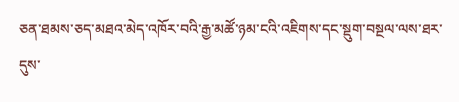ཅན་ཐམས་ཅད་མཐའ་མེད་འཁོར་བའི་རྒྱ་མཚོ་ཉམ་ངའི་འཇིགས་དང་སྡུག་བསྔལ་ལས་ཐར་དུས་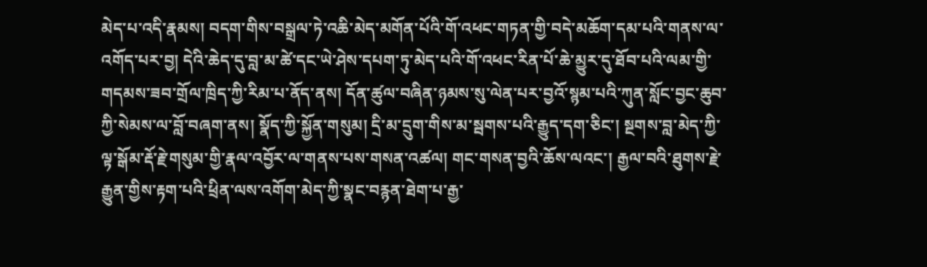མེད་པ་འདི་རྣམས། བདག་གིས་བསྒྲལ་ཏེ་འཆི་མེད་མགོན་པོའི་གོ་འཕང་གཏན་གྱི་བདེ་མཆོག་དམ་པའི་གནས་ལ་འགོད་པར་བྱ། དེའི་ཆེད་དུ་བླ་མ་ཚེ་དང་ཡེ་ཤེས་དཔག་ཏུ་མེད་པའི་གོ་འཕང་རིན་པོ་ཆེ་མྱུར་དུ་ཐོབ་པའི་ལམ་གྱི་གདམས་ཟབ་གྲོལ་ཁྲིད་ཀྱི་རིམ་པ་ནོད་ནས། དོན་ཚུལ་བཞིན་ཉམས་སུ་ལེན་པར་བྱའོ་སྙམ་པའི་ཀུན་སློང་བྱང་ཆུབ་ཀྱི་སེམས་ལ་བློ་བཞག་ནས། སྣོད་ཀྱི་སྐྱོན་གསུམ། དྲི་མ་དྲུག་གིས་མ་སྦགས་པའི་རྒྱུད་དག་ཅིང་། སྔགས་བླ་མེད་ཀྱི་ལྟ་སྒོམ་རྡོ་རྗེ་གསུམ་གྱི་རྣལ་འབྱོར་ལ་གནས་པས་གསན་འཚལ། གང་གསན་བྱའི་ཆོས་ལའང་། རྒྱལ་བའི་ཐུགས་རྗེ་རྒྱུན་གྱིས་རྟག་པའི་ཕྲིན་ལས་འགོག་མེད་ཀྱི་སྣང་བརྙན་ཐེག་པ་རྒྱ་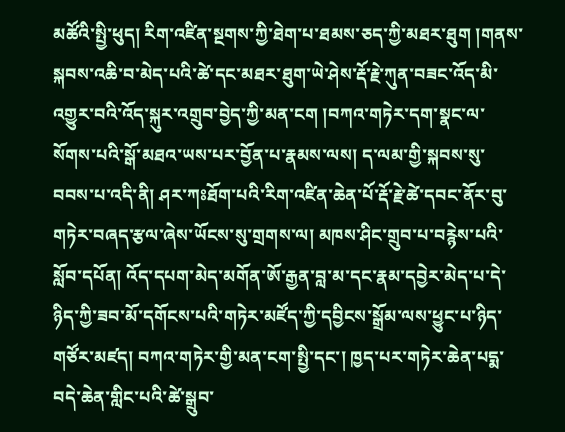མཚོའི་སྤྱི་ཕུད། རིག་འཛིན་སྔགས་ཀྱི་ཐེག་པ་ཐམས་ཅད་ཀྱི་མཐར་ཐུག །གནས་སྐབས་འཆི་བ་མེད་པའི་ཚེ་དང་མཐར་ཐུག་ཡེ་ཤེས་རྡོ་རྗེ་ཀུན་བཟང་འོད་མི་འགྱུར་བའི་འོད་སྐུར་འགྲུབ་བྱེད་ཀྱི་མན་ངག །བཀའ་གཏེར་དག་སྣང་ལ་སོགས་པའི་སྒོ་མཐའ་ཡས་པར་བྱོན་པ་རྣམས་ལས། ད་ལམ་གྱི་སྐབས་སུ་བབས་པ་འདི་ནི། ཤར་ཀཿཐོག་པའི་རིག་འཛིན་ཆེན་པོ་རྡོ་རྗེ་ཚེ་དབང་ནོར་བུ་གཏེར་བཞད་རྩལ་ཞེས་ཡོངས་སུ་གྲགས་ལ། མཁས་ཤིང་གྲུབ་པ་བརྙེས་པའི་སློབ་དཔོན། འོད་དཔག་མེད་མགོན་ཨོ་རྒྱན་བླ་མ་དང་རྣམ་དབྱེར་མེད་པ་དེ་ཉིད་ཀྱི་ཟབ་མོ་དགོངས་པའི་གཏེར་མཛོད་ཀྱི་དབྱིངས་སྒྲོམ་ལས་ཕྱུང་པ་ཉིད་གཙོར་མཛད། བཀའ་གཏེར་གྱི་མན་ངག་སྤྱི་དང་། ཁྱད་པར་གཏེར་ཆེན་པདྨ་བདེ་ཆེན་གླིང་པའི་ཚེ་སྒྲུབ་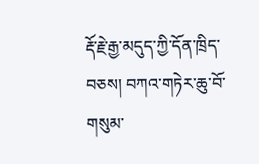རྡོ་རྗེ་རྒྱ་མདུད་ཀྱི་དོན་ཁྲིད་བཅས། བཀའ་གཏེར་ཆུ་བོ་གསུམ་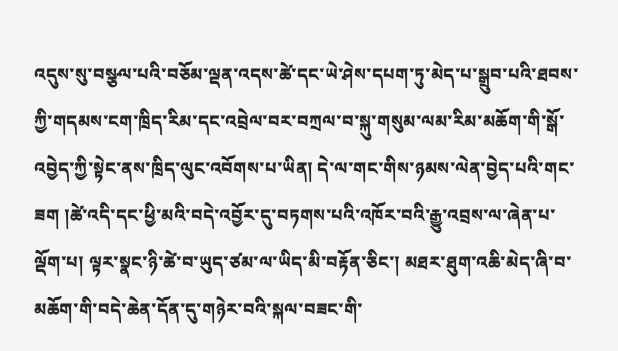འདུས་སུ་བསྩལ་པའི་བཅོམ་ལྡན་འདས་ཚེ་དང་ཡེ་ཤེས་དཔག་ཏུ་མེད་པ་སྒྲུབ་པའི་ཐབས་ཀྱི་གདམས་ངག་ཁྲིད་རིམ་དང་འབྲེལ་བར་བཀྲལ་བ་སྐུ་གསུམ་ལམ་རིམ་མཆོག་གི་སྒོ་འབྱེད་ཀྱི་སྟེང་ནས་ཁྲིད་ལུང་འབོགས་པ་ཡིན། དེ་ལ་གང་གིས་ཉམས་ལེན་བྱེད་པའི་གང་ཟག །ཚེ་འདི་དང་ཕྱི་མའི་བདེ་འབྱོར་དུ་བཏགས་པའི་འཁོར་བའི་རྒྱུ་འབྲས་ལ་ཞེན་པ་ལྡོག་པ། ལྟར་སྣང་ཉི་ཚེ་བ་ཡུད་ཙམ་ལ་ཡིད་མི་བརྟོན་ཅིང་། མཐར་ཐུག་འཆི་མེད་ཞི་བ་མཆོག་གི་བདེ་ཆེན་དོན་དུ་གཉེར་བའི་སྐལ་བཟང་གི་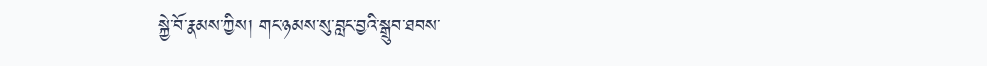སྐྱེ་བོ་རྣམས་ཀྱིས། གང་ཉམས་སུ་བླང་བྱའི་སྒྲུབ་ཐབས་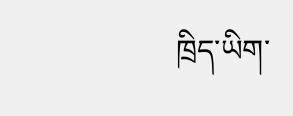ཁྲིད་ཡིག་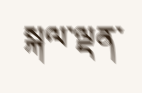སྐལ་ལྡན་